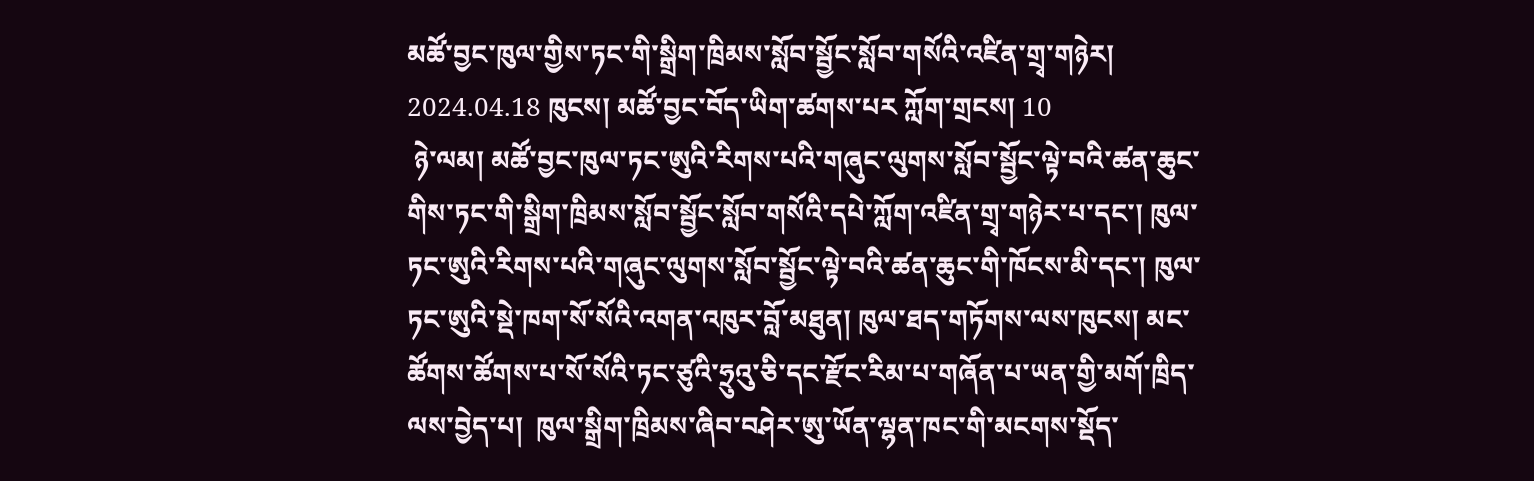མཚོ་བྱང་ཁུལ་གྱིས་ཏང་གི་སྒྲིག་ཁྲིམས་སློབ་སྦྱོང་སློབ་གསོའི་འཛིན་གྲྭ་གཉེར།
2024.04.18 ཁུངས། མཚོ་བྱང་བོད་ཡིག་ཚགས་པར ཀློག་གྲངས། 10
 ཉེ་ལམ། མཚོ་བྱང་ཁུལ་ཏང་ཨུའི་རིགས་པའི་གཞུང་ལུགས་སློབ་སྦྱོང་ལྟེ་བའི་ཚན་ཆུང་གིས་ཏང་གི་སྒྲིག་ཁྲིམས་སློབ་སྦྱོང་སློབ་གསོའི་དཔེ་ཀློག་འཛིན་གྲྭ་གཉེར་པ་དང་། ཁུལ་ཏང་ཨུའི་རིགས་པའི་གཞུང་ལུགས་སློབ་སྦྱོང་ལྟེ་བའི་ཚན་ཆུང་གི་ཁོངས་མི་དང་། ཁུལ་ཏང་ཨུའི་སྡེ་ཁག་སོ་སོའི་འགན་འཁུར་བློ་མཐུན། ཁུལ་ཐད་གཏོགས་ལས་ཁུངས། མང་ཚོགས་ཚོགས་པ་སོ་སོའི་ཏང་ཙུའི་ཧྲུའུ་ཅི་དང་རྫོང་རིམ་པ་གཞོན་པ་ཡན་གྱི་མགོ་ཁྲིད་ལས་བྱེད་པ།  ཁུལ་སྒྲིག་ཁྲིམས་ཞིབ་བཤེར་ཨུ་ཡོན་ལྷན་ཁང་གི་མངགས་སྡོད་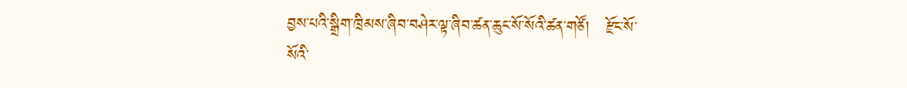བྱས་པའི་སྒྲིག་ཁྲིམས་ཞིབ་བཤེར་ལྟ་ཞིབ་ཚན་ཆུང་སོ་སོའི་ཚན་གཙོ།   རྫོང་སོ་སོའི་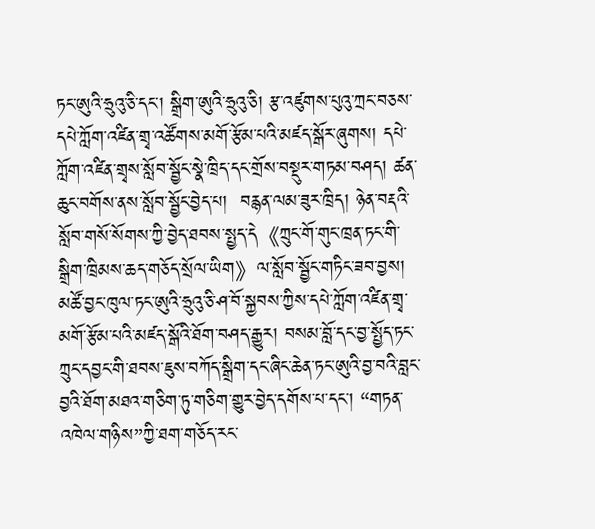ཏང་ཨུའི་ཧྲུའུ་ཅི་དང་། སྒྲིག་ཨུའི་ཧྲུའུ་ཅི། རྩ་འཛུགས་པུའུ་ཀྲང་བཅས་དཔེ་ཀློག་འཛིན་གྲྭ་འཚོགས་མགོ་རྩོམ་པའི་མཛད་སྒོར་ཞུགས། དཔེ་ཀློག་འཛིན་གྲྭས་སློབ་སྦྱོང་སྣེ་ཁྲིད་དང་གྲོས་བསྡུར་གཏམ་བཤད། ཚན་ཆུང་བགོས་ནས་སློབ་སྦྱོང་བྱེད་པ།  བརྙན་ལམ་ཟུར་ཁྲིད། ཉེན་བརྡའི་སློབ་གསོ་སོགས་ཀྱི་བྱེད་ཐབས་སྤྱད་དེ《ཀྲུང་གོ་གུང་ཁྲན་ཏང་གི་སྒྲིག་ཁྲིམས་ཆད་གཅོད་སྲོལ་ཡིག》ལ་སློབ་སྦྱོང་གཏིང་ཟབ་བྱས།
མཚོ་བྱང་ཁུལ་ཏང་ཨུའི་ཧྲུའུ་ཅི་ཤ་བོ་སྐྱབས་ཀྱིས་དཔེ་ཀློག་འཛིན་གྲྭ་མགོ་རྩོམ་པའི་མཛད་སྒོའི་ཐོག་བཤད་རྒྱུར། བསམ་བློ་དང་བྱ་སྤྱོད་ཏང་ཀྲུང་དབྱང་གི་ཐབས་ཇུས་བཀོད་སྒྲིག་དང་ཞིང་ཆེན་ཏང་ཨུའི་བྱ་བའི་བླང་བྱའི་ཐོག་མཐའ་གཅིག་ཏུ་གཅིག་གྱུར་བྱེད་དགོས་པ་དང་། “གཏན་འཁེལ་གཉིས”ཀྱི་ཐག་གཅོད་རང་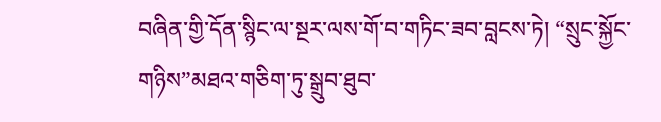བཞིན་གྱི་དོན་སྙིང་ལ་སྔར་ལས་གོ་བ་གཏིང་ཟབ་བླངས་ཏེ། “སྲུང་སྐྱོང་གཉིས”མཐའ་གཅིག་ཏུ་སྒྲུབ་ཐུབ་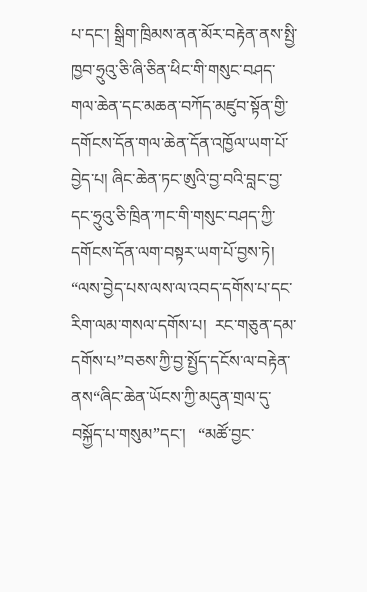པ་དང་། སྒྲིག་ཁྲིམས་ནན་མོར་བརྟེན་ནས་སྤྱི་ཁྱབ་ཧྲུའུ་ཅི་ཞི་ཅིན་ཕིང་གི་གསུང་བཤད་གལ་ཆེན་དང་མཆན་བཀོད་མཛུབ་སྟོན་གྱི་དགོངས་དོན་གལ་ཆེན་དོན་འཁྱོལ་ཡག་པོ་བྱེད་པ། ཞིང་ཆེན་ཏང་ཨུའི་བྱ་བའི་བླང་བྱ་དང་ཧྲུའུ་ཅི་ཁྲིན་ཀང་གི་གསུང་བཤད་ཀྱི་དགོངས་དོན་ལག་བསྟར་ཡག་པོ་བྱས་ཏེ།  “ལས་བྱེད་པས་ལས་ལ་འབད་དགོས་པ་དང་རིག་ལམ་གསལ་དགོས་པ།  རང་གཅུན་དམ་དགོས་པ”བཅས་ཀྱི་བྱ་སྤྱོད་དངོས་ལ་བརྟེན་ནས“ཞིང་ཆེན་ཡོངས་ཀྱི་མདུན་གྲལ་དུ་བསྐྱོད་པ་གསུམ”དང་།   “མཚོ་བྱང་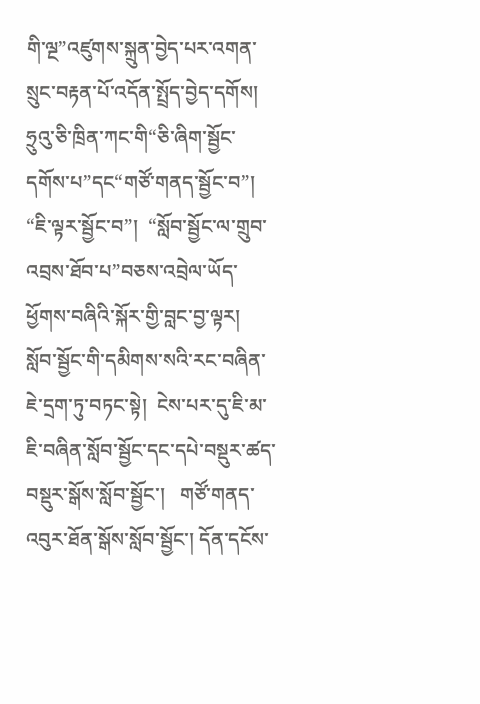གི་ལྔ”འཛུགས་སྐྲུན་བྱེད་པར་འགན་སྲུང་བརྟན་པོ་འདོན་སྤྲོད་བྱེད་དགོས།    ཧྲུའུ་ཅི་ཁྲིན་ཀང་གི“ཅི་ཞིག་སྦྱོང་དགོས་པ”དང“གཙོ་གནད་སྦྱོང་བ”།  “ཇི་ལྟར་སྦྱོང་བ”།  “སློབ་སྦྱོང་ལ་གྲུབ་འབྲས་ཐོབ་པ”བཅས་འབྲེལ་ཡོད་ཕྱོགས་བཞིའི་སྐོར་གྱི་བླང་བྱ་ལྟར།  སློབ་སྦྱོང་གི་དམིགས་སའི་རང་བཞིན་ཇེ་དྲག་ཏུ་བཏང་སྟེ།  ངེས་པར་དུ་ཇི་མ་ཇི་བཞིན་སློབ་སྦྱོང་དང་དཔེ་བསྡུར་ཚད་བསྡུར་སྒོས་སློབ་སྦྱོང་།   གཙོ་གནད་འབུར་ཐོན་སྒོས་སློབ་སྦྱོང་། དོན་དངོས་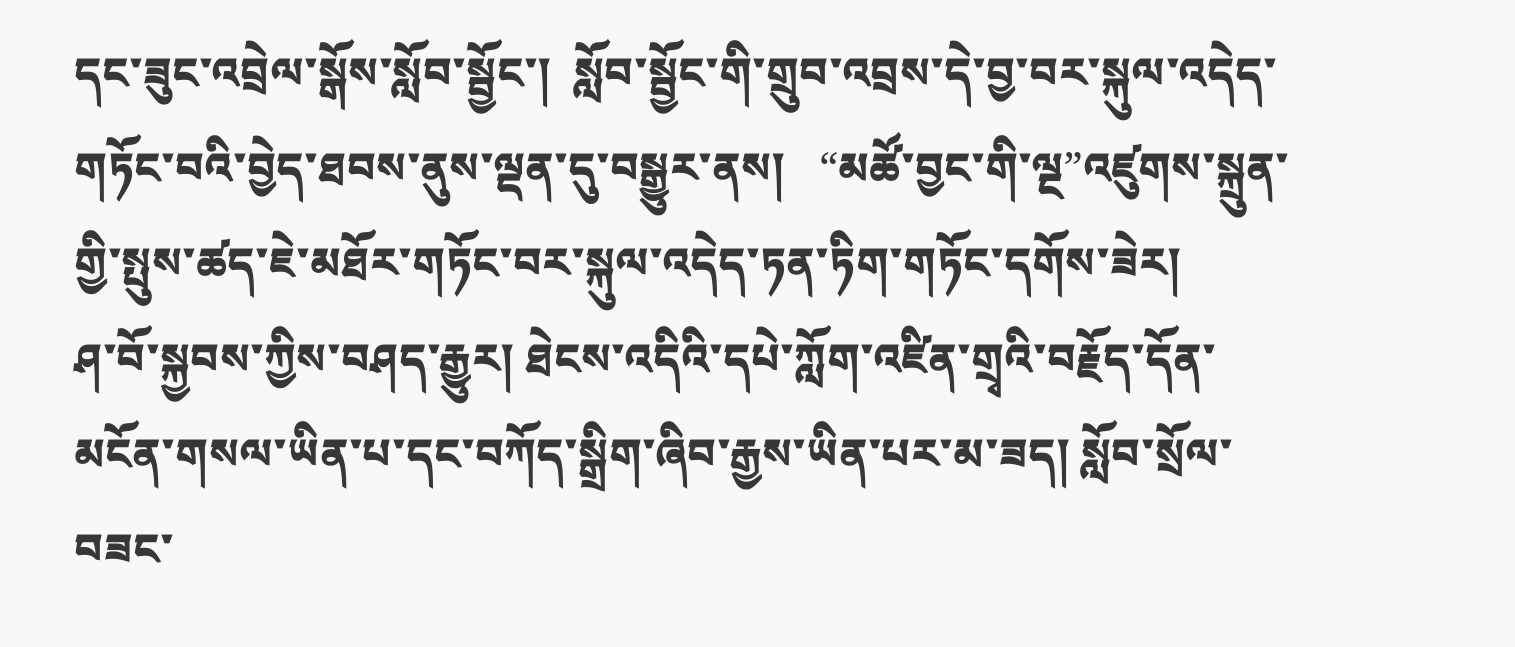དང་ཟུང་འབྲེལ་སྒོས་སློབ་སྦྱོང་།  སློབ་སྦྱོང་གི་གྲུབ་འབྲས་དེ་བྱ་བར་སྐུལ་འདེད་གཏོང་བའི་བྱེད་ཐབས་ནུས་ལྡན་དུ་བསྒྱུར་ནས།   “མཚོ་བྱང་གི་ལྔ”འཛུགས་སྐྲུན་གྱི་སྤུས་ཚད་ཇེ་མཐོར་གཏོང་བར་སྐུལ་འདེད་ཏན་ཏིག་གཏོང་དགོས་ཟེར།
ཤ་བོ་སྐྱབས་ཀྱིས་བཤད་རྒྱུར། ཐེངས་འདིའི་དཔེ་ཀློག་འཛིན་གྲྭའི་བརྗོད་དོན་མངོན་གསལ་ཡིན་པ་དང་བཀོད་སྒྲིག་ཞིབ་རྒྱས་ཡིན་པར་མ་ཟད། སློབ་སྲོལ་བཟང་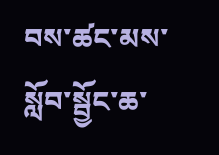བས་ཚང་མས་སློབ་སྦྱོང་ཆ་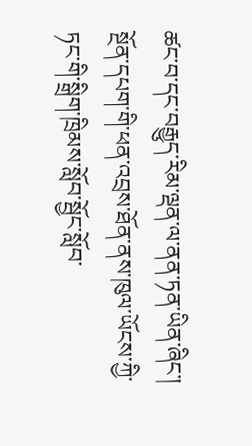ཚང་བ་དང་བརྒྱུད་རིམ་ལྡན་ལ་ནན་ཏན་ཡིན་ཞིང་།  སྔོན་དཔག་གི་ཕན་འབྲས་ཐོན་ནས་ཁུལ་ཡོངས་ཀྱི་ཏང་གི་སྒྲིག་ཁྲིམས་སློབ་སྦྱོང་སློབ་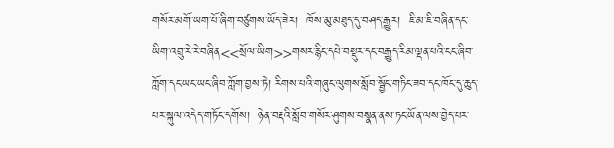གསོར་མགོ་ཡག་པོ་ཞིག་བཙུགས་ཡོད་ཟེར།  ཁོས་མུ་མཐུད་དུ་བཤད་རྒྱུར།  ཇི་མ་ཇི་བཞིན་དང་ཡིག་འབྲུ་རེ་རེ་བཞིན<<སྲོལ་ཡིག>>གསར་རྙིང་དཔེ་བསྡུར་དང་བརྒྱུད་རིམ་ལྡན་པའི་ངང་ཞིབ་ཀློག་དང་ཡང་ཡང་ཞིབ་ཀློག་བྱས་ཏེ། རིགས་པའི་གཞུང་ལུགས་སློབ་སྦྱོང་གཏིང་ཟབ་དང་ཁོང་དུ་ཆུད་པར་སྐུལ་འདེད་གཏོང་དགོས།  ཉེན་བརྡའི་སློབ་གསོར་ཤུགས་བསྣན་ནས་ཏང་ཡོན་ལས་བྱེད་པར་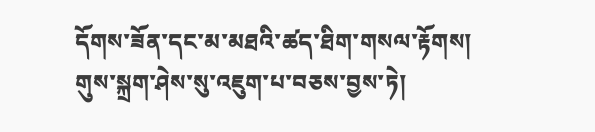དོགས་ཟོན་དང་མ་མཐའི་ཚད་ཐིག་གསལ་རྟོགས། གུས་སྐྲག་ཤེས་སུ་འཇུག་པ་བཅས་བྱས་ཏེ།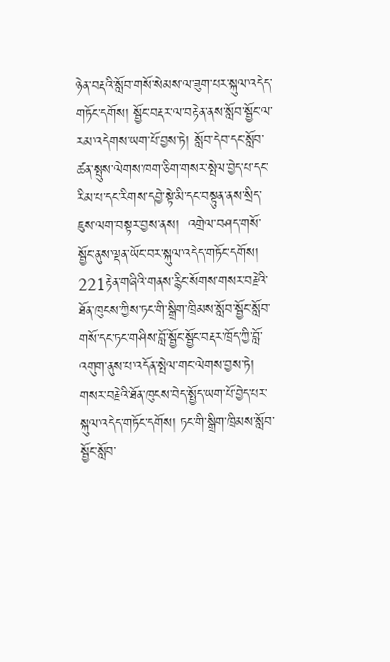ཉེན་བརྡའི་སློབ་གསོ་སེམས་ལ་ཟུག་པར་སྐུལ་འདེད་གཏོང་དགོས། སྦྱོང་བརྡར་ལ་བརྟེན་ནས་སློབ་སྦྱོང་ལ་རམ་འདེགས་ཡག་པོ་བྱས་ཏེ། སློབ་དེབ་དང་སློབ་ཚན་སྤུས་ལེགས་ཁག་ཅིག་གསར་སྤེལ་བྱེད་པ་དང་རིམ་པ་དང་རིགས་དབྱེ་སྟེ་མི་དང་བསྟུན་ནས་སྲིད་ཇུས་ལག་བསྟར་བྱས་ནས།  འགྲེལ་བཤད་གསོ་སྦྱོང་ནུས་ལྡན་ཡོང་བར་སྐུལ་འདེད་གཏོང་དགོས། 221རྟེན་གཞིའི་གནས་རྙིང་སོགས་གསར་བརྗེའི་ཐོན་ཁུངས་ཀྱིས་ཏང་གི་སྒྲིག་ཁྲིམས་སློབ་སྦྱོང་སློབ་གསོ་དང་ཏང་གཤིས་བློ་སྦྱོང་སྦྱོང་བརྡར་ཁྲོད་ཀྱི་བློ་འགུག་ནུས་པ་འདོན་སྤེལ་གང་ལེགས་བྱས་ཏེ། གསར་བརྗེའི་ཐོན་ཁུངས་བེད་སྤྱོད་ཡག་པོ་བྱེད་པར་སྐུལ་འདེད་གཏོང་དགོས། ཏང་གི་སྒྲིག་ཁྲིམས་སློབ་སྦྱོང་སློབ་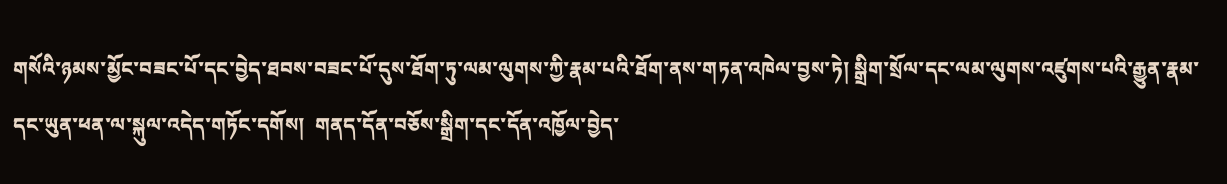གསོའི་ཉམས་མྱོང་བཟང་པོ་དང་བྱེད་ཐབས་བཟང་པོ་དུས་ཐོག་ཏུ་ལམ་ལུགས་ཀྱི་རྣམ་པའི་ཐོག་ནས་གཏན་འཁེལ་བྱས་ཏེ། སྒྲིག་སྲོལ་དང་ལམ་ལུགས་འཛུགས་པའི་རྒྱུན་རྣམ་དང་ཡུན་ཕན་ལ་སྐུལ་འདེད་གཏོང་དགོས།  གནད་དོན་བཅོས་སྒྲིག་དང་དོན་འཁྱོལ་བྱེད་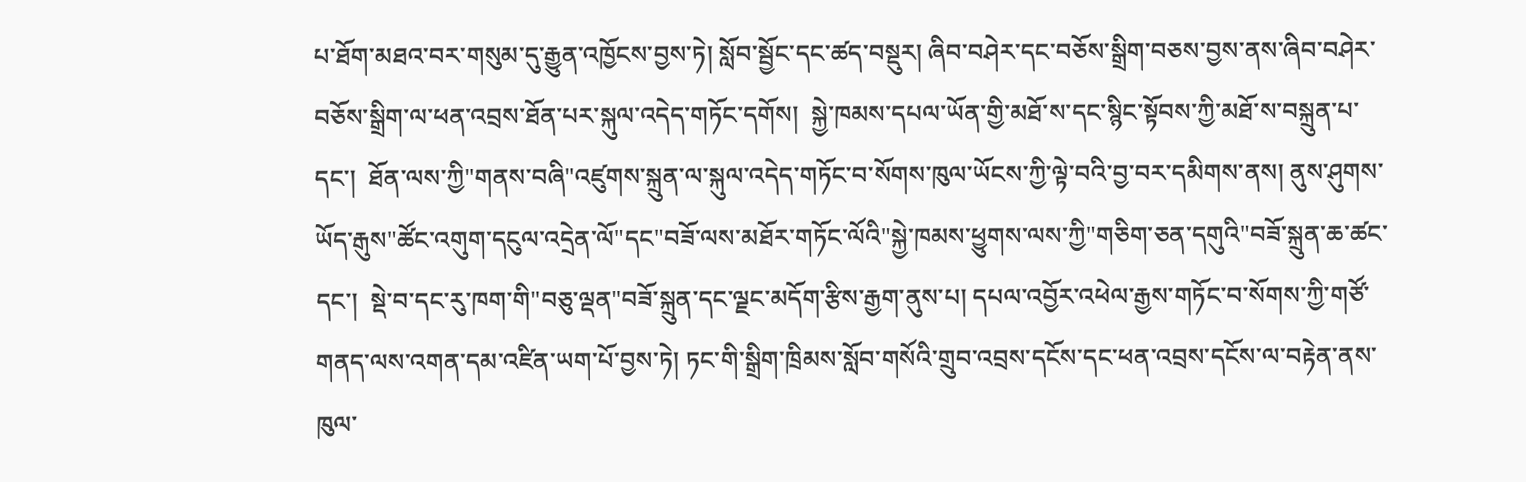པ་ཐོག་མཐའ་བར་གསུམ་དུ་རྒྱུན་འཁྱོངས་བྱས་ཏེ། སློབ་སྦྱོང་དང་ཚད་བསྡུར། ཞིབ་བཤེར་དང་བཅོས་སྒྲིག་བཅས་བྱས་ནས་ཞིབ་བཤེར་བཅོས་སྒྲིག་ལ་ཕན་འབྲས་ཐོན་པར་སྐུལ་འདེད་གཏོང་དགོས།  སྐྱེ་ཁམས་དཔལ་ཡོན་གྱི་མཐོ་ས་དང་སྙིང་སྟོབས་ཀྱི་མཐོ་ས་བསྐྲུན་པ་དང་།  ཐོན་ལས་ཀྱི"གནས་བཞི"འཛུགས་སྐྲུན་ལ་སྐུལ་འདེད་གཏོང་བ་སོགས་ཁུལ་ཡོངས་ཀྱི་ལྟེ་བའི་བྱ་བར་དམིགས་ནས། ནུས་ཤུགས་ཡོད་རྒུས"ཚོང་འགུག་དངུལ་འདྲེན་ལོ"དང"བཟོ་ལས་མཐོར་གཏོང་ལོའི"སྐྱེ་ཁམས་ཕྱུགས་ལས་ཀྱི"གཅིག་ཅན་དགུའི"བཟོ་སྐྲུན་ཆ་ཚང་དང་།  སྡེ་བ་དང་རུ་ཁག་གི"བཅུ་ལྡན"བཟོ་སྐྲུན་དང་ལྗང་མདོག་རྩིས་རྒྱག་ནུས་པ། དཔལ་འབྱོར་འཕེལ་རྒྱས་གཏོང་བ་སོགས་ཀྱི་གཙོ་གནད་ལས་འགན་དམ་འཛིན་ཡག་པོ་བྱས་ཏེ། ཏང་གི་སྒྲིག་ཁྲིམས་སློབ་གསོའི་གྲུབ་འབྲས་དངོས་དང་ཕན་འབྲས་དངོས་ལ་བརྟེན་ནས་ཁུལ་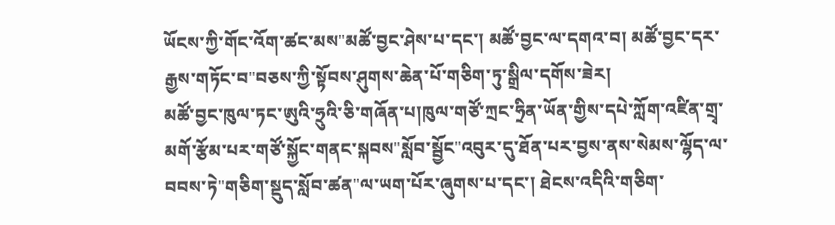ཡོངས་ཀྱི་གོང་འོག་ཚང་མས"མཚོ་བྱང་ཤེས་པ་དང་། མཚོ་བྱང་ལ་དགའ་བ། མཚོ་བྱང་དར་རྒྱས་གཏོང་བ"བཅས་ཀྱི་སྟོབས་ཤུགས་ཆེན་པོ་གཅིག་ཏུ་སྒྲིལ་དགོས་ཟེར།
མཚོ་བྱང་ཁུལ་ཏང་ཨུའི་ཧྲུའི་ཅི་གཞོན་པ།ཁུལ་གཙོ་ཀྲང་ཧྲིན་ཡོན་གྱིས་དཔེ་ཀློག་འཛིན་གྲྭ་མགོ་རྩོམ་པར་གཙོ་སྐྱོང་གནང་སྐབས"སློབ་སྦྱོང"འབུར་དུ་ཐོན་པར་བྱས་ནས་སེམས་ལྷོད་ལ་བབས་ཏེ"གཅིག་སྡུད་སློབ་ཚན"ལ་ཡག་པོར་ཞུགས་པ་དང་། ཐེངས་འདིའི་གཅིག་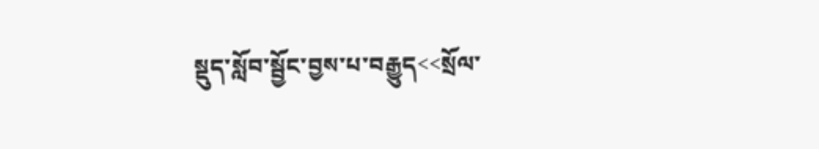སྡུད་སློབ་སྦྱོང་བྱས་པ་བརྒྱུད<<སྲོལ་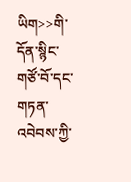ཡིག>>གི་དོན་སྙིང་གཙོ་བོ་དང་གཏན་འབེབས་ཀྱི་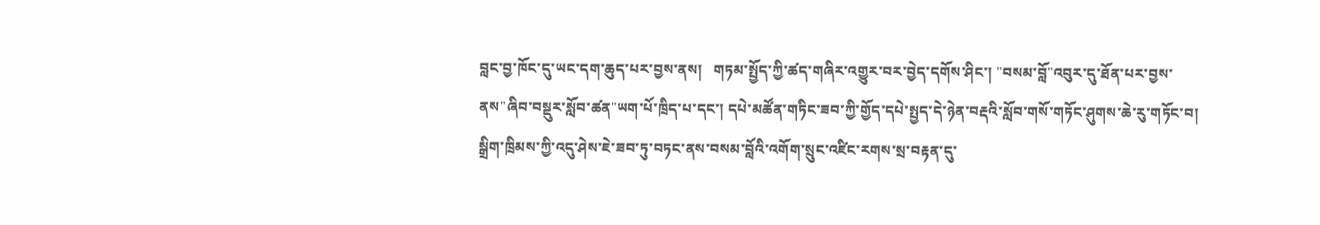བླང་བྱ་ཁོང་དུ་ཡང་དག་ཆུད་པར་བྱས་ནས།   གཏམ་སྤྱོད་ཀྱི་ཚད་གཞིར་འགྱུར་བར་བྱེད་དགོས་ཤིང་། "བསམ་བློ"འབུར་དུ་ཐོན་པར་བྱས་ནས"ཞིབ་བསྡུར་སློབ་ཚན"ཡག་པོ་ཁྲིད་པ་དང་། དཔེ་མཚོན་གཏིང་ཟབ་ཀྱི་གྱོད་དཔེ་སྤྱད་དེ་ཉེན་བརྡའི་སློབ་གསོ་གཏོང་ཤུགས་ཆེ་རུ་གཏོང་བ། སྒྲིག་ཁྲིམས་ཀྱི་འདུ་ཤེས་ཇེ་ཟབ་ཏུ་བཏང་ནས་བསམ་བློའི་འགོག་སྲུང་འཛིང་རགས་སྲ་བརྟན་དུ་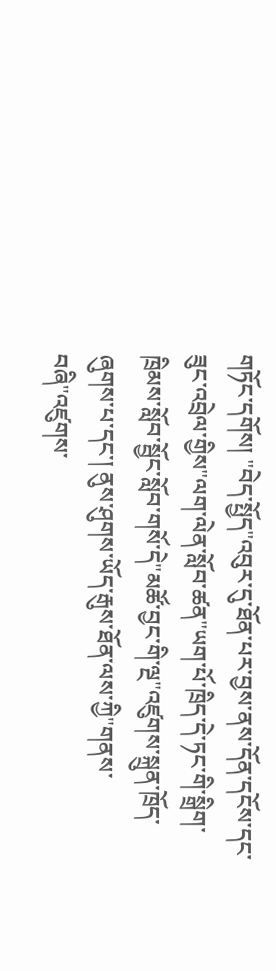གཏོང་དགོས། "བེད་སྤྱོད"འབུར་དུ་ཐོན་པར་བྱས་ནས་དོན་དངོས་དང་ཟུང་འབྲེལ་གྱིས"ལག་ལེན་སློབ་ཚན"ཡག་པོ་ཁྲིད་དེ་ཏང་གི་སྒྲིག་ཁྲིམས་སློབ་སྦྱོང་སློབ་གསོ་དེ"མཚོ་བྱང་གི་ལྔ"འཛུགས་སྐྲུན་ཁྲོད་ཞུགས་པ་དང་། ནུས་ཤུགས་ཡོད་རྒུས་ཐོན་ལས་ཀྱི"གནས་བཞི"འཛུགས་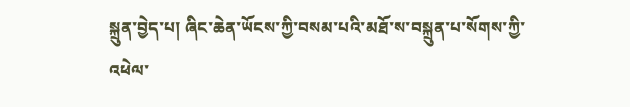སྐྲུན་བྱེད་པ། ཞིང་ཆེན་ཡོངས་ཀྱི་བསམ་པའི་མཐོ་ས་བསྐྲུན་པ་སོགས་ཀྱི་འཕེལ་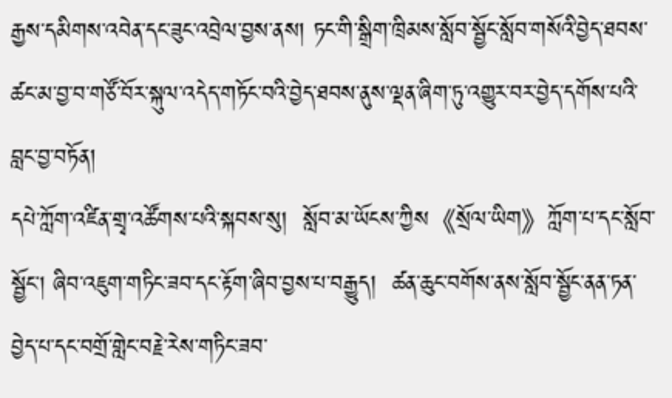རྒྱས་དམིགས་འབེན་དང་ཟུང་འབྲེལ་བྱས་ནས། ཏང་གི་སྒྲིག་ཁྲིམས་སློབ་སྦྱོང་སློབ་གསོའི་བྱེད་ཐབས་ཚང་མ་བྱ་བ་གཙོ་བོར་སྐུལ་འདེད་གཏོང་བའི་བྱེད་ཐབས་ནུས་ལྡན་ཞིག་ཏུ་འགྱུར་བར་བྱེད་དགོས་པའི་བླང་བྱ་བཏོན།
དཔེ་ཀློག་འཛིན་གྲྭ་འཚོགས་པའི་སྐབས་སུ།  སློབ་མ་ཡོངས་ཀྱིས《སྲོལ་ཡིག》ཀློག་པ་དང་སློབ་སྦྱོང་། ཞིབ་འཇུག་གཏིང་ཟབ་དང་རྟོག་ཞིབ་བྱས་པ་བརྒྱུད།  ཚན་ཆུང་བགོས་ནས་སློབ་སྦྱོང་ནན་ཏན་བྱེད་པ་དང་བགྲོ་གླེང་བརྗེ་རེས་གཏིང་ཟབ་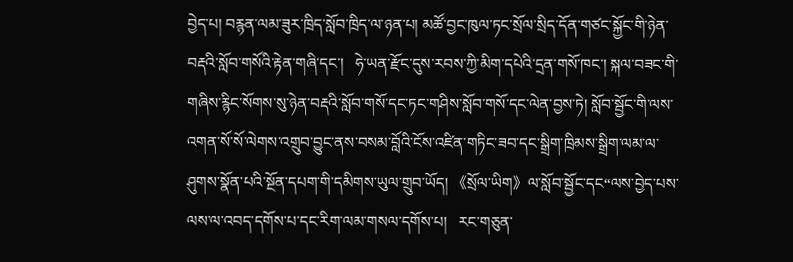བྱེད་པ། བརྙན་ལམ་ཟུར་ཁྲིད་སློབ་ཁྲིད་ལ་ཉན་པ། མཚོ་བྱང་ཁུལ་ཏང་སྲོལ་སྲིད་དོན་གཙང་སྐྱོང་གི་ཉེན་བརྡའི་སློབ་གསོའི་རྟེན་གཞི་དང་།   ཧེ་ཡན་རྫོང་དུས་རབས་ཀྱི་མིག་དཔེའི་དྲན་གསོ་ཁང་། སྐལ་བཟང་གི་གཞིས་རྙིང་སོགས་སུ་ཉེན་བརྡའི་སློབ་གསོ་དང་ཏང་གཤིས་སློབ་གསོ་དང་ལེན་བྱས་ཏེ། སློབ་སྦྱོང་གི་ལས་འགན་སོ་སོ་ལེགས་འགྲུབ་བྱུང་ནས་བསམ་བློའི་ངོས་འཛིན་གཏིང་ཟབ་དང་སྒྲིག་ཁྲིམས་སྒྲིག་ལམ་ལ་ཤུགས་སྣོན་པའི་སྔོན་དཔག་གི་དམིགས་ཡུལ་གྲུབ་ཡོད། 《སྲོལ་ཡིག》ལ་སློབ་སྦྱོང་དང“ལས་བྱེད་པས་ལས་ལ་འབད་དགོས་པ་དང་རིག་ལམ་གསལ་དགོས་པ།   རང་གཅུན་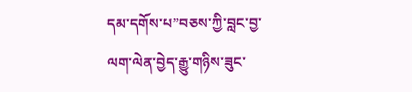དམ་དགོས་པ”བཅས་ཀྱི་བླང་བྱ་ལག་ལེན་བྱེད་རྒྱུ་གཉིས་ཟུང་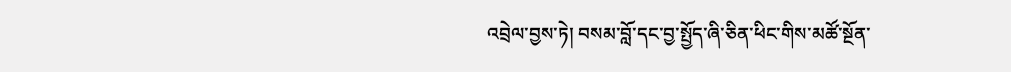འབྲེལ་བྱས་ཏེ། བསམ་བློ་དང་བྱ་སྤྱོད་ཞི་ཅིན་ཕིང་གིས་མཚོ་སྔོན་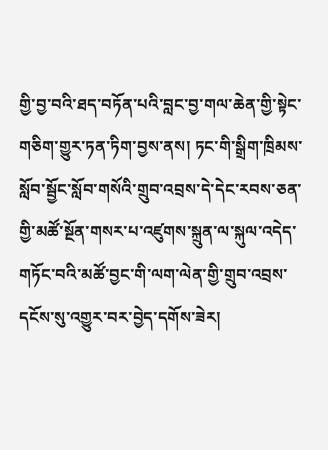གྱི་བྱ་བའི་ཐད་བཏོན་པའི་བླང་བྱ་གལ་ཆེན་གྱི་སྟེང་གཅིག་གྱུར་ཏན་ཏིག་བྱས་ནས། ཏང་གི་སྒྲིག་ཁྲིམས་སློབ་སྦྱོང་སློབ་གསོའི་གྲུབ་འབྲས་དེ་དེང་རབས་ཅན་གྱི་མཚོ་སྔོན་གསར་པ་འཛུགས་སྐྲུན་ལ་སྐུལ་འདེད་གཏོང་བའི་མཚོ་བྱང་གི་ལག་ལེན་གྱི་གྲུབ་འབྲས་དངོས་སུ་འགྱུར་བར་བྱེད་དགོས་ཟེར།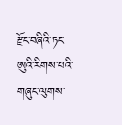རྫོང་བཞིའི་ཏང་ཨུའི་རིགས་པའི་གཞུང་ལུགས་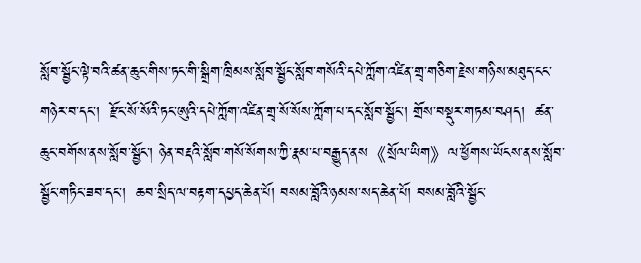སློབ་སྦྱོང་ལྟེ་བའི་ཚན་ཆུང་གིས་ཏང་གི་སྒྲིག་ཁྲིམས་སློབ་སྦྱོང་སློབ་གསོའི་དཔེ་ཀློག་འཛིན་གྲྭ་གཅིག་རྗེས་གཉིས་མཐུད་ངང་གཉེར་བ་དང་།  རྫོང་སོ་སོའི་ཏང་ཨུའི་དཔེ་ཀློག་འཛིན་གྲྭ་སོ་སོས་ཀློག་པ་དང་སློབ་སྦྱོང་། གྲོས་བསྡུར་གཏམ་བཤད།  ཚན་ཆུང་བགོས་ནས་སློབ་སྦྱོང་། ཉེན་བརྡའི་སློབ་གསོ་སོགས་ཀྱི་རྣམ་པ་བརྒྱུད་ནས《སྲོལ་ཡིག》ལ་ཕྱོགས་ཡོངས་ནས་སློབ་སྦྱོང་གཏིང་ཟབ་དང་།  ཆབ་སྲིད་ལ་བརྟག་དཔྱད་ཆེན་པོ། བསམ་བློའི་ཉམས་སད་ཆེན་པོ། བསམ་བློའི་སྦྱོང་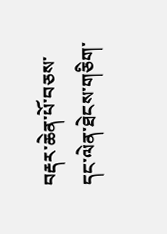བརྡར་ཆེན་པོ་བཅས་དང་ལེན་ཐེངས་གཅིག་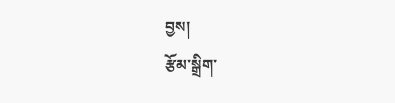བྱས།
རྩོམ་སྒྲིག་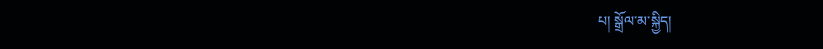པ། སྒྲོལ་མ་སྐྱིད།